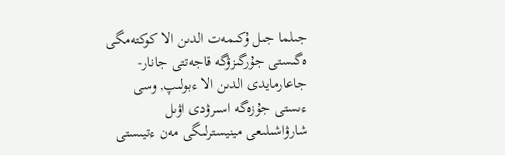جىلما جىل ۇكىمەت الدىن الا كوكتەمگى ەگىستى جۇرگىزۋگە قاجەتتى جانار-جاعارمايدى الدىن الا ءبولىپ, وسى ءىستى جۇزەگە اسىرۋدى اۋىل شارۋاشىلىعى مينيسترلىگى مەن ءتيىستى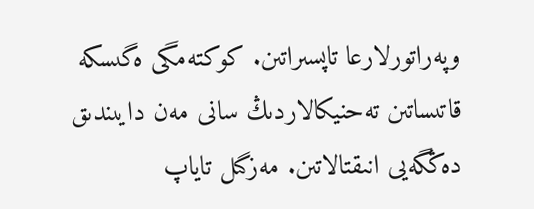وپەراتورلارعا تاپسىراتىن. كوكتەمگى ەگىسكە قاتىساتىن تەحنيكالاردىڭ سانى مەن دايىندىق دەڭگەيى انىقتالاتىن. مەزگىل تاياپ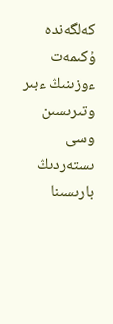كەلگەندە ۇكىمەت ءوزىنىڭ ءبىر وتىرىسىن وسى ىستەردىڭ بارىسىنا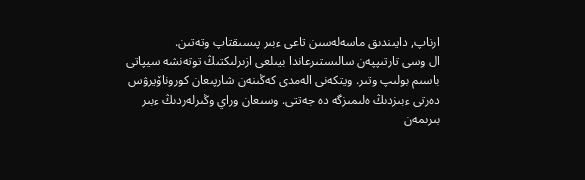ارناپ, دايىندىق ماسەلەسىن تاعى ءبىر پىسىقتاپ وتەتىن.
ال وسى تارتىپپەن سالىستىرعاندا بيىلعى ازىرلىكتىڭ توتەنشە سيپاتى باسىم بولىپ وتىر. ويتكەنى الەمدى كەڭىنەن شارپىعان كوروناۆيرۋس دەرتى ءبىزدىڭ ەلىمىزگە دە جەتتى. وسىعان وراي وڭىرلەردىڭ ءبىر بىرىمەن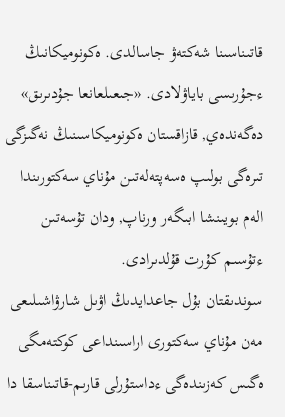قاتىناسىنا شەكتەۋ جاسالدى. ەكونوميكانىڭ ءجۇرىسى باياۋلادى. «جىعىلعانعا جۇدىرىق» دەگەندەي, قازاقستان ەكونوميكاسىنىڭ نەگىزگى تىرەگى بولىپ ەسەپتەلەتىن مۇناي سەكتورىندا الەم بويىنشا ابىگەر ورناپ, ودان تۇسەتىن ءتۇسىم كۇرت قۇلدىرادى.
سوندىقتان بۇل جاعدايدىڭ اۋىل شارۋاشىلىعى مەن مۇناي سەكتورى اراسىنداعى كوكتەمگى ەگىس كەزىندەگى ءداستۇرلى قارىم-قاتىناسقا دا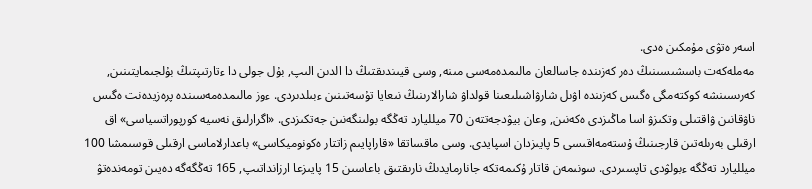اسەر ەتۋى مۇمكىن ەدى.
مەملەكەت باسشىسىنىڭ دەر كەزىندە جاسالعان مالىمدەمەسى مىنە, وسى قيىندىقتىڭ دا الدىن الىپ, بۇل جولى دا ءتارتىپتىڭ بۇلجىمايتىنىن, كەرىسىنشە كوكتەمگى ەگىس كەزىندە اۋىل شارۋاشىلىعىنا قولداۋ شارالارىنىڭ نىعايا تۇسەتىنىن ءبىلدىردى. ءوز مالىمدەمەسىندە پرەزيدەنت ەگىس ناۋقانىن ۋاقتىلى وتكىزۋ اسا ماڭىزدى ەكەنىن, وعان بيۋدجەتتەن 70 ميلليارد تەڭگە بولىنگەنىن جەتكىزدى. «اگرارلىق نەسيە كورپوراتسياسى» اق ارقىلى بەرىلەتىن قارجىنىڭ ۇستەمەاقىسى 5 پايىزدان اسپايدى. وسى ماقساتقا «قاراپايىم زاتتار ەكونوميكاسى» باعدارلاماسى ارقىلى قوسىمشا 100 ميلليارد تەڭگە ءبولۋدى تاپسىردى. سونىمەن قاتار ۇكىمەتكە جانارمايدىڭ نارىقتىق باعاسىن 15 پايىزعا ارزانداتىپ, 165 تەڭگەگە دەيىن تومەندەتۋ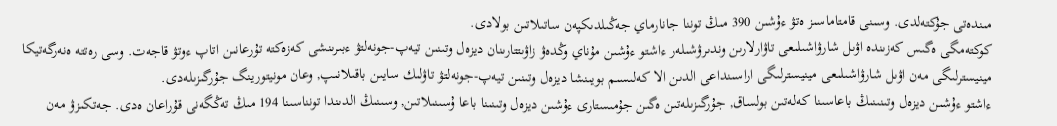مىندەتى جۇكتەلدى. وسىنى قامتاماسىز ەتۋ ءۇشىن 390 مىڭ توننا جانارماي جەڭىلدىكپەن ساتىلاتىن بولادى.
كوكتەمگى ەگىس كەزىندە اۋىل شارۋاشىلىعى تاۋارلارىن وندىرۋشىلەر ءاشتو ءۇشىن مۇناي وڭدەۋ زاۋىتتارىنان ديزەل وتىنىن تيەپ-جونەلتۋ ءبىرىنشى كەزەكتە تۇرعانىن اتاپ ءوتۋ قاجەت. وسى رەتتە ەنەرگەتيكا مينيسترلىگى مەن اۋىل شارۋاشىلىعى مينيسترلىگى اراسىنداعى الدىن الا كەلىسىم بويىنشا ديزەل وتىنىن تيەپ-جونەلتۋ تاۋلىك سايىن باقىلانىپ, وعان مونيتورينگ جۇرگىزىلەدى.
ءاشتو ءۇشىن ديزەل وتىنىنىڭ باعاسىنا كەلەتىن بولساق, جۇرگىزىلەتىن ەگىن جۇمىستارى ءۇشىن ديزەل وتىنىنا باعا ۇسىنىلاتىن, وسىنىڭ الدىندا تونناسىنا 194 مىڭ تەڭگەنى قۇراعان ەدى. جەتكىزۋ مەن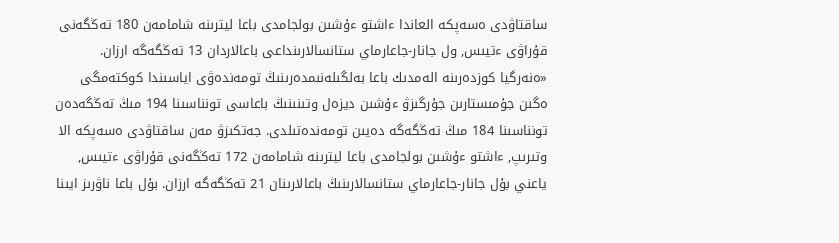ساقتاۋدى ەسەپكە العاندا ءاشتو ءۇشىن بولجامدى باعا ليترىنە شامامەن 180 تەڭگەنى قۇراۋى ءتيىس, ول جانار-جاعارماي ستانسالارىنداعى باعالاردان 13 تەڭگەگە ارزان.
«ەنەرگيا كوزدەرىنە الەمدىك باعا بەلگىلەنىمدەرىنىڭ تومەندەۋى اياسىندا كوكتەمگى ەگىن جۇمىستارىن جۇرگىزۋ ءۇشىن ديزەل وتىنىنىڭ باعاسى تونناسىنا 194 مىڭ تەڭگەدەن تونناسىنا 184 مىڭ تەڭگەگە دەيىن تومەندەتىلدى. جەتكىزۋ مەن ساقتاۋدى ەسەپكە الا وتىرىپ, ءاشتو ءۇشىن بولجامدى باعا ليترىنە شامامەن 172 تەڭگەنى قۇراۋى ءتيىس, ياعني بۇل جانار-جاعارماي ستانسالارىنىڭ باعالارىنان 21 تەڭگەگە ارزان. بۇل باعا ناۋرىز ايىنا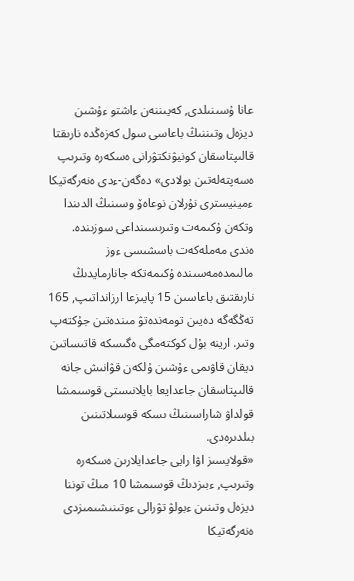عانا ۇسىنىلدى, كەيىننەن ءاشتو ءۇشىن ديزەل وتىننىڭ باعاسى سول كەزەڭدە نارىقتا قالىپتاسقان كونيۋنكتۋرانى ەسكەرە وتىرىپ ەسەپتەلەتىن بولادى» دەگەن-ءدى ەنەرگەتيكا ءمينيسترى نۇرلان نوعاەۆ وسىنىڭ الدىندا وتكەن ۇكىمەت وتىرىسىنداعى سوزىندە.
ەندى مەملەكەت باسشىسى ءوز مالىمدەمەسىندە ۇكىمەتكە جانارمايدىڭ نارىقتىق باعاسىن 15 پايىزعا ارزانداتىپ, 165 تەڭگەگە دەيىن تومەندەتۋ مىندەتىن جۇكتەپ وتىر. ارينە بۇل كوكتەمگى ەگىسكە قاتىساتىن ديقان قاۋىمى ءۇشىن ۇلكەن قۋانىش جانە قالىپتاسقان جاعدايعا بايلانىستى قوسىمشا قولداۋ شاراسىنىڭ ىسكە قوسىلاتىنىن بىلدىرەدى.
«قولايسىز اۋا رايى جاعدايلارىن ەسكەرە وتىرىپ, ءبىزدىڭ قوسىمشا 10 مىڭ توننا ديزەل وتىنىن ءبولۋ تۋرالى ءوتىنىشىمىزدى ەنەرگەتيكا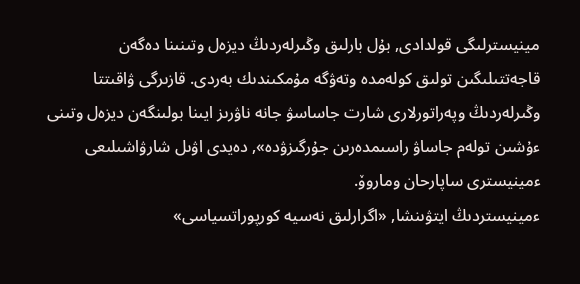مينيسترلىگى قولدادى, بۇل بارلىق وڭىرلەردىڭ ديزەل وتىنىنا دەگەن قاجەتتىلىگىن تولىق كولەمدە وتەۋگە مۇمكىندىك بەردى. قازىرگى ۋاقىتتا وڭىرلەردىڭ وپەراتورلارى شارت جاساسۋ جانە ناۋرىز ايىنا بولىنگەن ديزەل وتىنى ءۇشىن تولەم جاساۋ راسىمدەرىن جۇرگىزۋدە», دەيدى اۋىل شارۋاشىلىعى ءمينيسترى ساپارحان وماروۆ.
ءمينيستردىڭ ايتۋىنشا, «اگرارلىق نەسيە كورپوراتسياسى»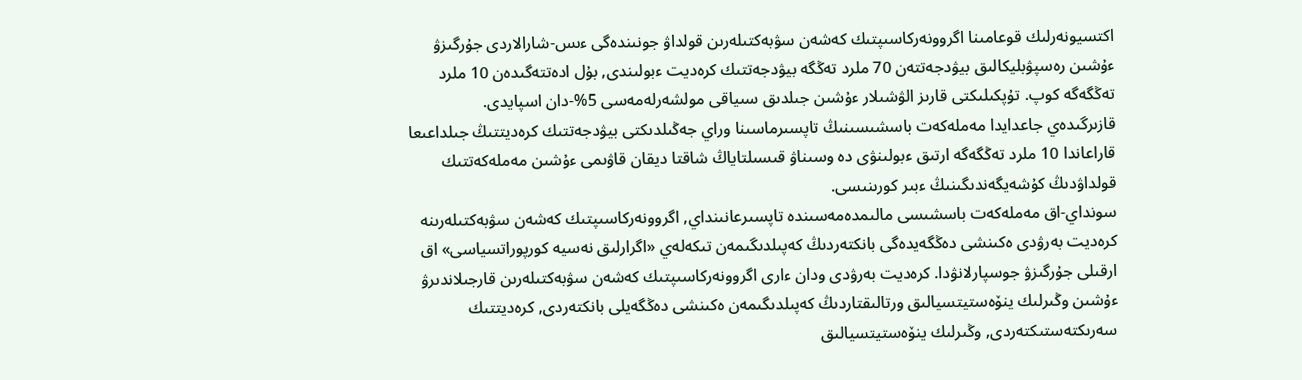اكتسيونەرلىك قوعامىنا اگروونەركاسىپتىك كەشەن سۋبەكتىلەرىن قولداۋ جونىندەگى ءىس-شارالاردى جۇرگىزۋ ءۇشىن رەسپۋبليكالىق بيۋدجەتتەن 70 ملرد تەڭگە بيۋدجەتتىك كرەديت ءبولىندى, بۇل ادەتتەگىدەن 10 ملرد تەڭگەگە كوپ. تۇپكىلىكتى قارىز الۋشىلار ءۇشىن جىلدىق سىياقى مولشەرلەمەسى 5%-دان اسپايدى.
قازىرگىدەي جاعدايدا مەملەكەت باسشىسىنىڭ تاپسىرماسىنا وراي جەڭىلدىكتى بيۋدجەتتىك كرەديتتىڭ جىلداعىعا قاراعاندا 10 ملرد تەڭگەگە ارتىق ءبولىنۋى دە وسىناۋ قىسىلتاياڭ شاقتا ديقان قاۋىمى ءۇشىن مەملەكەتتىك قولداۋدىڭ كۇشەيگەندىگىنىڭ ءبىر كورىنىسى.
سونداي-اق مەملەكەت باسشىسى مالىمدەمەسىندە تاپسىرعانىنداي, اگروونەركاسىپتىك كەشەن سۋبەكتىلەرىنە كرەديت بەرۋدى ەكىنشى دەڭگەيدەگى بانكتەردىڭ كەپىلدىگىمەن تىكەلەي «اگرارلىق نەسيە كورپوراتسياسى» اق ارقىلى جۇرگىزۋ جوسپارلانۋدا. كرەديت بەرۋدى ودان ءارى اگروونەركاسىپتىك كەشەن سۋبەكتىلەرىن قارجىلاندىرۋ ءۇشىن وڭىرلىك ينۆەستيتسيالىق ورتالىقتاردىڭ كەپىلدىگىمەن ەكىنشى دەڭگەيلى بانكتەردى, كرەديتتىك سەرىكتەستىكتەردى, وڭىرلىك ينۆەستيتسيالىق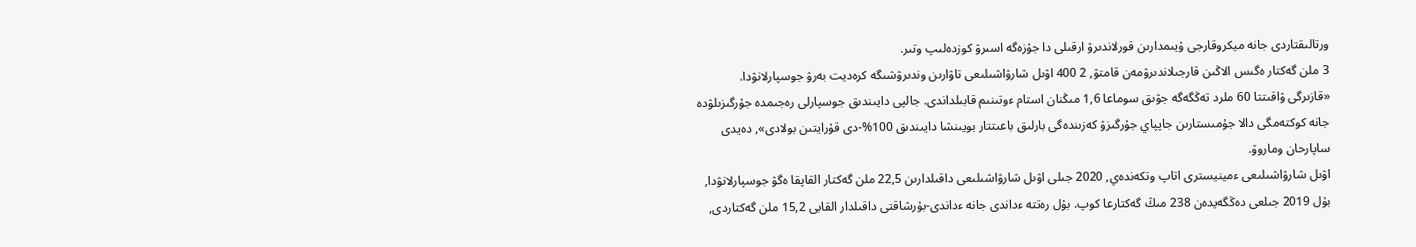ورتالىقتاردى جانە ميكروقارجى ۇيىمدارىن قورلاندىرۋ ارقىلى دا جۇزەگە اسىرۋ كوزدەلىپ وتىر.
3 ملن گەكتار ەگىس الاڭىن قارجىلاندىرۋمەن قامتۋ, 2 400 اۋىل شارۋاشىلىعى تاۋارىن وندىرۋشىگە كرەديت بەرۋ جوسپارلانۋدا.
«قازىرگى ۋاقىتتا 60 ملرد تەڭگەگە جۋىق سوماعا 1,6 مىڭنان استام ءوتىنىم قابىلداندى. جالپى دايىندىق جوسپارلى رەجىمدە جۇرگىزىلۋدە جانە كوكتەمگى دالا جۇمىستارىن جاپپاي جۇرگىزۋ كەزىندەگى بارلىق باعىتتار بويىنشا دايىندىق 100%-دى قۇرايتىن بولادى», دەيدى ساپارحان وماروۆ.
اۋىل شارۋاشىلىعى ءمينيسترى اتاپ وتكەندەي, 2020 جىلى اۋىل شارۋاشىلىعى داقىلدارىن 22,5 ملن گەكتار القاپقا ەگۋ جوسپارلانۋدا, بۇل 2019 جىلعى دەڭگەيدەن 238 مىڭ گەكتارعا كوپ. بۇل رەتتە ءداندى جانە ءداندى-بۇرشاقتى داقىلدار القابى 15,2 ملن گەكتاردى,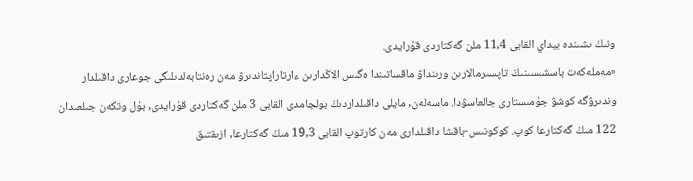ونىڭ ىشىندە بيداي القابى 11,4 ملن گەكتاردى قۇرايدى.
«مەملەكەت باسشىسىنىڭ تاپسىرمالارىن ورىنداۋ ماقساتىندا ەگىس الاڭدارىن ءارتاراپتاندىرۋ مەن رەنتابەلدىلىگى جوعارى داقىلدار وندىرۋگە كوشۋ جۇمىستارى جالعاسۋدا. ماسەلەن, مايلى داقىلداردىڭ بولجامدى القابى 3 ملن گەكتاردى قۇرايدى, بۇل وتكەن جىلعىدان 122 مىڭ گەكتارعا كوپ. كوكونىس-باقشا داقىلدارى مەن كارتوپ القابى 19,3 مىڭ گەكتارعا, ازىقتىق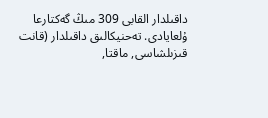داقىلدار القابى 309 مىڭ گەكتارعا ۇلعايادى. تەحنيكالىق داقىلدار (قانت قىزىلشاسى, ماقتا,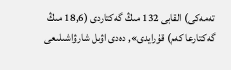تەمەكى) القابى 132 مىڭ گەكتاردى (18,6 مىڭ گەكتارعا كەم) قۇرايدى», دەدى اۋىل شارۋاشىلىعى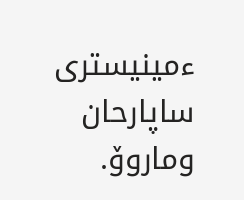ءمينيسترى ساپارحان وماروۆ.